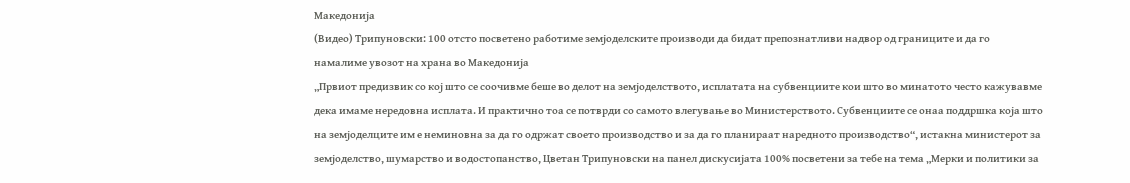Македонија
(Видео) Трипуновски: 100 отсто посветено работиме земјоделските производи да бидат препознатливи надвор од границите и да го намалиме увозот на храна во Македонија
„Првиот предизвик со кој што се соочивме беше во делот на земјоделството, исплатата на субвенциите кои што во минатото често кажувавме дека имаме нередовна исплата. И практично тоа се потврди со самото влегување во Министерството. Субвенциите се онаа поддршка која што на земјоделците им е неминовна за да го одржат своето производство и за да го планираат наредното производство“, истакна министерот за земјоделство, шумарство и водостопанство, Цветан Трипуновски на панел дискусијата 100% посветени за тебе на тема „Мерки и политики за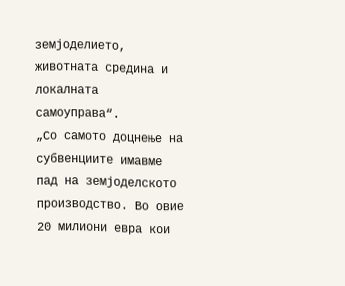земјоделието, животната средина и локалната самоуправа“.
„Со самото доцнење на субвенциите имавме пад на земјоделското производство. Во овие 20 милиони евра кои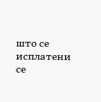што се исплатени се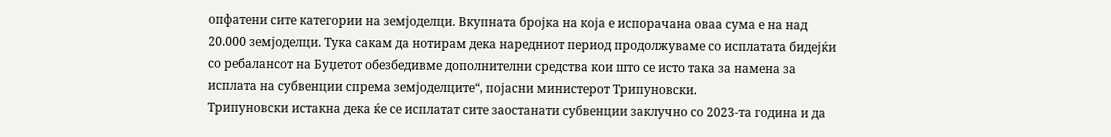опфатени сите категории на земјоделци. Вкупната бројка на која е испорачана оваа сума е на над 20.000 земјоделци. Тука сакам да нотирам дека наредниот период продолжуваме со исплатата бидејќи со ребалансот на Буџетот обезбедивме дополнителни средства кои што се исто така за намена за исплата на субвенции спрема земјоделците“, појасни министерот Трипуновски.
Трипуновски истакна дека ќе се исплатат сите заостанати субвенции заклучно со 2023-та година и да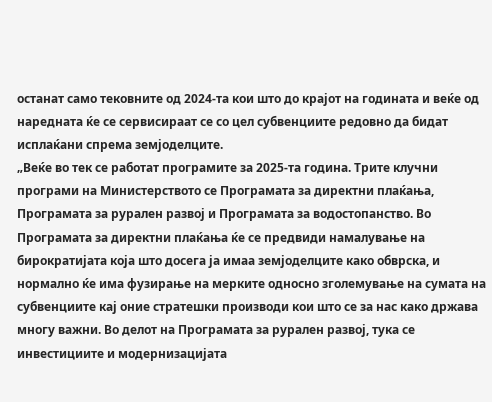останат само тековните од 2024-та кои што до крајот на годината и веќе од наредната ќе се сервисираат се со цел субвенциите редовно да бидат исплаќани спрема земјоделците.
„Веќе во тек се работат програмите за 2025-та година. Трите клучни програми на Министерството се Програмата за директни плаќања, Програмата за рурален развој и Програмата за водостопанство. Во Програмата за директни плаќања ќе се предвиди намалување на бирократијата која што досега ја имаа земјоделците како обврска, и нормално ќе има фузирање на мерките односно зголемување на сумата на субвенциите кај оние стратешки производи кои што се за нас како држава многу важни. Во делот на Програмата за рурален развој, тука се инвестициите и модернизацијата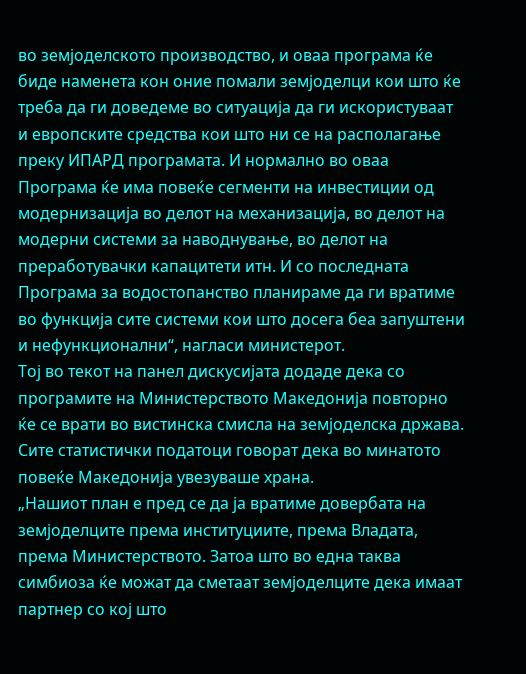во земјоделското производство, и оваа програма ќе биде наменета кон оние помали земјоделци кои што ќе треба да ги доведеме во ситуација да ги искористуваат и европските средства кои што ни се на располагање преку ИПАРД програмата. И нормално во оваа Програма ќе има повеќе сегменти на инвестиции од модернизација во делот на механизација, во делот на модерни системи за наводнување, во делот на преработувачки капацитети итн. И со последната Програма за водостопанство планираме да ги вратиме во функција сите системи кои што досега беа запуштени и нефункционални“, нагласи министерот.
Тој во текот на панел дискусијата додаде дека со програмите на Министерството Македонија повторно ќе се врати во вистинска смисла на земјоделска држава. Сите статистички податоци говорат дека во минатото повеќе Македонија увезуваше храна.
„Нашиот план е пред се да ја вратиме довербата на земјоделците према институциите, према Владата, према Министерството. Затоа што во една таква симбиоза ќе можат да сметаат земјоделците дека имаат партнер со кој што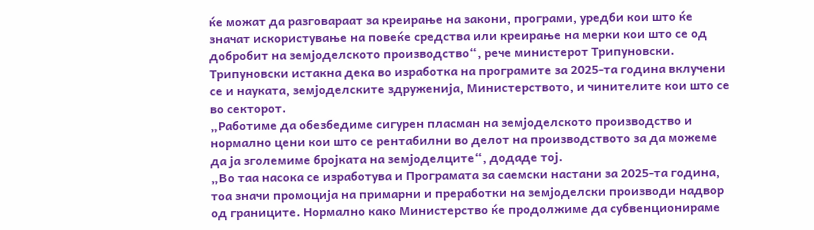ќе можат да разговараат за креирање на закони, програми, уредби кои што ќе значат искористување на повеќе средства или креирање на мерки кои што се од добробит на земјоделското производство“, рече министерот Трипуновски.
Трипуновски истакна дека во изработка на програмите за 2025-та година вклучени се и науката, земјоделските здруженија, Министерството, и чинителите кои што се во секторот.
„Работиме да обезбедиме сигурен пласман на земјоделското производство и нормално цени кои што се рентабилни во делот на производството за да можеме да ја зголемиме бројката на земјоделците“, додаде тој.
„Во таа насока се изработува и Програмата за саемски настани за 2025-та година, тоа значи промоција на примарни и преработки на земјоделски производи надвор од границите. Нормално како Министерство ќе продолжиме да субвенционираме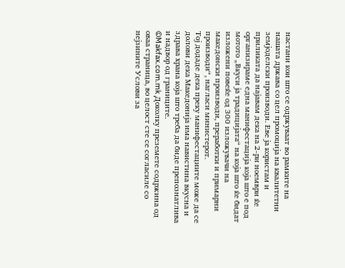настани кои што се одржуваат во рамките на нашата држава со цел промоција на квалитетни земјоделски производи. Еве ја користам и приликата да најавам дека на 2-ри ноември ќе организираме една манифестација која што е под мотото „Вкуси ја традицијата“ на која што ќе бидат изложени повеќе од 300 изложувачи на македонски производи, преработки и примарни производи“, нагласи министерот.
Тој додаде дека преку манифестациите може да се долови дека Македонија има навистина вкусна и здрава храна која што треба да биде препознатлива и надвор од границите.
©Makfax.com.mk Доколку преземете содржина од оваа страница, во целост сте се согласиле со нејзините Услови за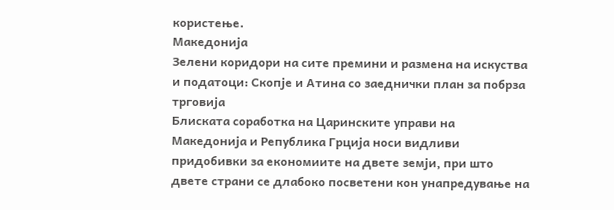користење.
Македонија
Зелени коридори на сите премини и размена на искуства и податоци: Скопје и Атина со заеднички план за побрза трговија
Блиската соработка на Царинските управи на Македонија и Република Грција носи видливи придобивки за економиите на двете земји, при што двете страни се длабоко посветени кон унапредување на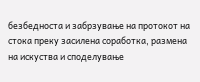безбедноста и забрзување на протокот на стока преку засилена соработка, размена на искуства и споделување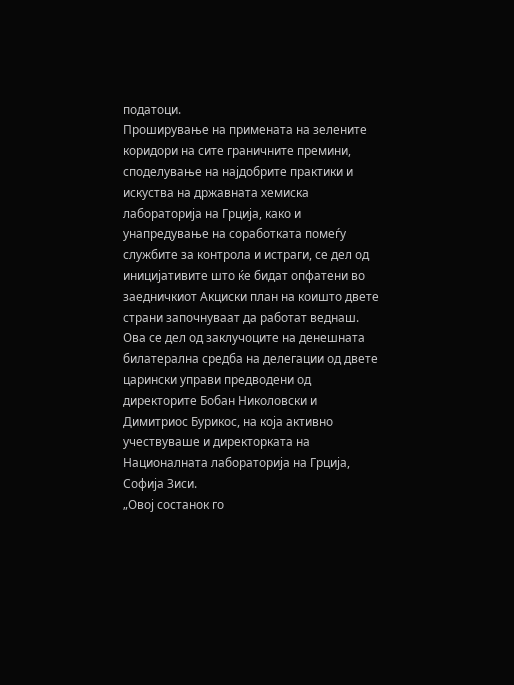податоци.
Проширување на примената на зелените коридори на сите граничните премини, споделување на најдобрите практики и искуства на државната хемиска лабораторија на Грција, како и унапредување на соработката помеѓу службите за контрола и истраги, се дел од иницијативите што ќе бидат опфатени во заедничкиот Акциски план на коишто двете страни започнуваат да работат веднаш. Ова се дел од заклучоците на денешната билатерална средба на делегации од двете царински управи предводени од директорите Бобан Николовски и Димитриос Бурикос, на која активно учествуваше и директорката на Националната лабораторија на Грција, Софија Зиси.
„Овој состанок го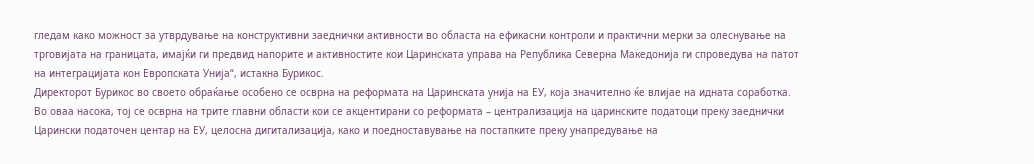гледам како можност за утврдување на конструктивни заеднички активности во областа на ефикасни контроли и практични мерки за олеснување на трговијата на границата, имајќи ги предвид напорите и активностите кои Царинската управа на Република Северна Македонија ги спроведува на патот на интеграцијата кон Европската Унија“, истакна Бурикос.
Директорот Бурикос во своето обраќање особено се осврна на реформата на Царинската унија на ЕУ, која значително ќе влијае на идната соработка. Во оваа насока, тој се осврна на трите главни области кои се акцентирани со реформата – централизација на царинските податоци преку заеднички Царински податочен центар на ЕУ, целосна дигитализација, како и поедноставување на постапките преку унапредување на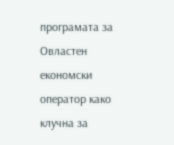програмата за Овластен економски оператор како клучна за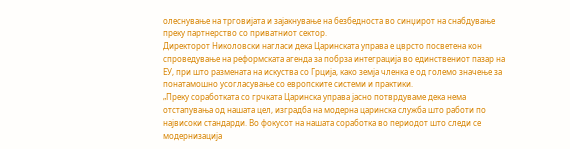олеснување на трговијата и зајакнување на безбедноста во синџирот на снабдување преку партнерство со приватниот сектор.
Директорот Николовски нагласи дека Царинската управа е цврсто посветена кон спроведување на реформската агенда за побрза интеграција во единствениот пазар на ЕУ, при што размената на искуства со Грција, како земја членка е од големо значење за понатамошно усогласување со европските системи и практики.
„Преку соработката со грчката Царинска управа јасно потврдуваме дека нема отстапувања од нашата цел, изградба на модерна царинска служба што работи по највисоки стандарди. Во фокусот на нашата соработка во периодот што следи се модернизација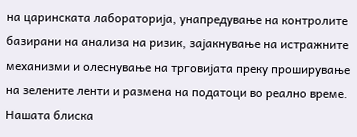на царинската лабораторија, унапредување на контролите базирани на анализа на ризик, зајакнување на истражните механизми и олеснување на трговијата преку проширување на зелените ленти и размена на податоци во реално време. Нашата блиска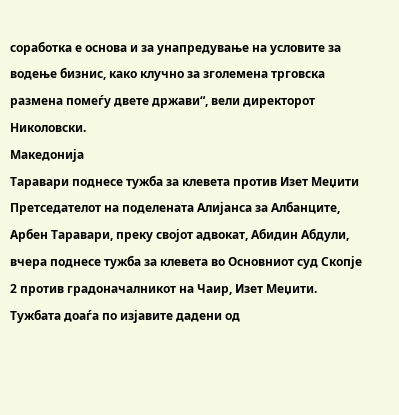соработка е основа и за унапредување на условите за водење бизнис, како клучно за зголемена трговска размена помеѓу двете држави“, вели директорот Николовски.
Македонија
Таравари поднесе тужба за клевета против Изет Меџити
Претседателот на поделената Алијанса за Албанците, Арбен Таравари, преку својот адвокат, Aбидин Абдули, вчера поднесе тужба за клевета во Основниот суд Скопје 2 против градоначалникот на Чаир, Изет Меџити.
Тужбата доаѓа по изјавите дадени од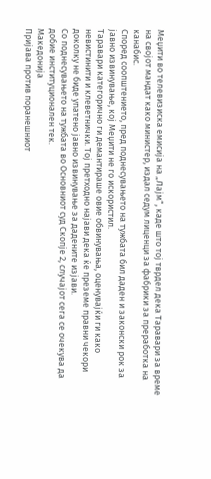Меџити во телевизиска емисија на „Лајм“, каде што тој тврдел дека Таравари за време на својот мандат како министер, издал седум лиценци за фабрики за преработка на канабис.
Според соопштението, пред поднесувањето на тужбата бил даден и законски рок за јавно извинување, кој Меџити не го искористил.
Таравари категорично ги демантираше овие обвинувања, оценувајќи ги како невистинити и клеветнички. Тој претходно најави дека ќе преземе правни чекори доколку не биде упатено јавно извинување за дадените изјави.
Со поднесувањето на тужбата во Основниот суд Скопје 2, случајот сега се очекува да добие институционален тек.
Македонија
Пријава против поранешниот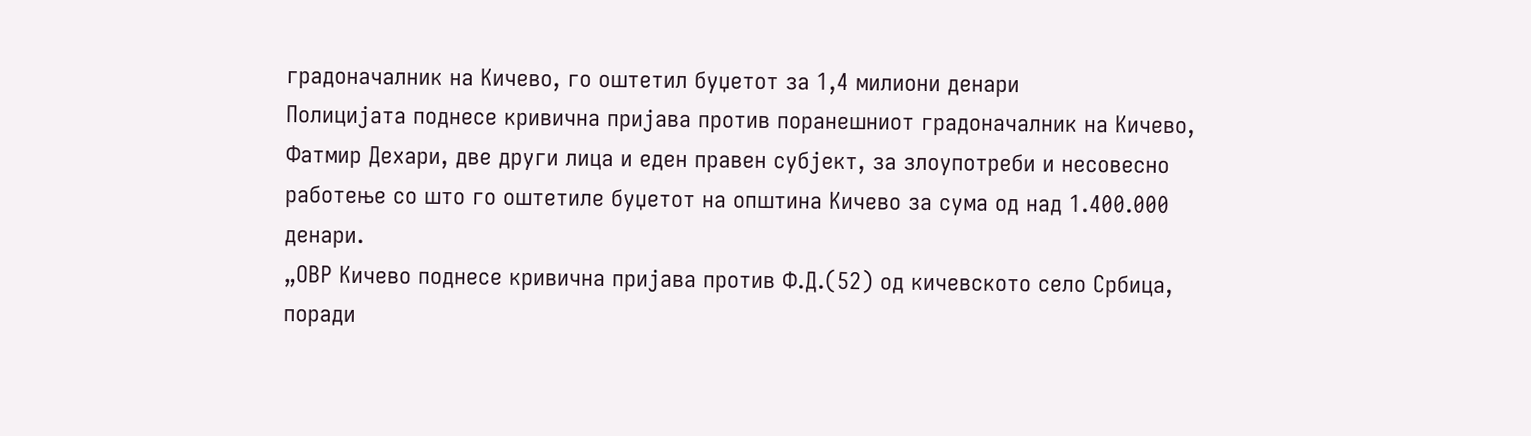градоначалник на Кичево, го оштетил буџетот за 1,4 милиони денари
Полицијата поднесе кривична пријава против поранешниот градоначалник на Кичево, Фатмир Дехари, две други лица и еден правен субјект, за злоупотреби и несовесно работење со што го оштетиле буџетот на општина Кичево за сума од над 1.400.000 денари.
„ОВР Кичево поднесе кривична пријава против Ф.Д.(52) од кичевското село Србица, поради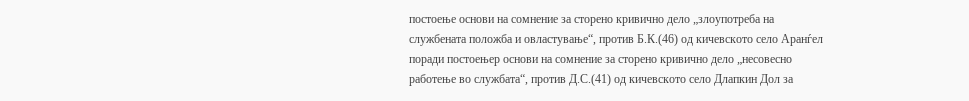постоење основи на сомнение за сторено кривично дело „злоупотреба на службената положба и овластување“, против Б.К.(46) од кичевското село Аранѓел поради постоењер основи на сомнение за сторено кривично дело „несовесно работење во службата“, против Д.С.(41) од кичевското село Длапкин Дол за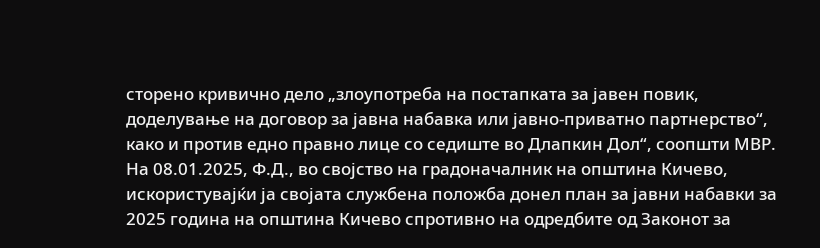сторено кривично дело „злоупотреба на постапката за јавен повик, доделување на договор за јавна набавка или јавно-приватно партнерство“, како и против едно правно лице со седиште во Длапкин Дол“, соопшти МВР.
На 08.01.2025, Ф.Д., во својство на градоначалник на општина Кичево, искористувајќи ја својата службена положба донел план за јавни набавки за 2025 година на општина Кичево спротивно на одредбите од Законот за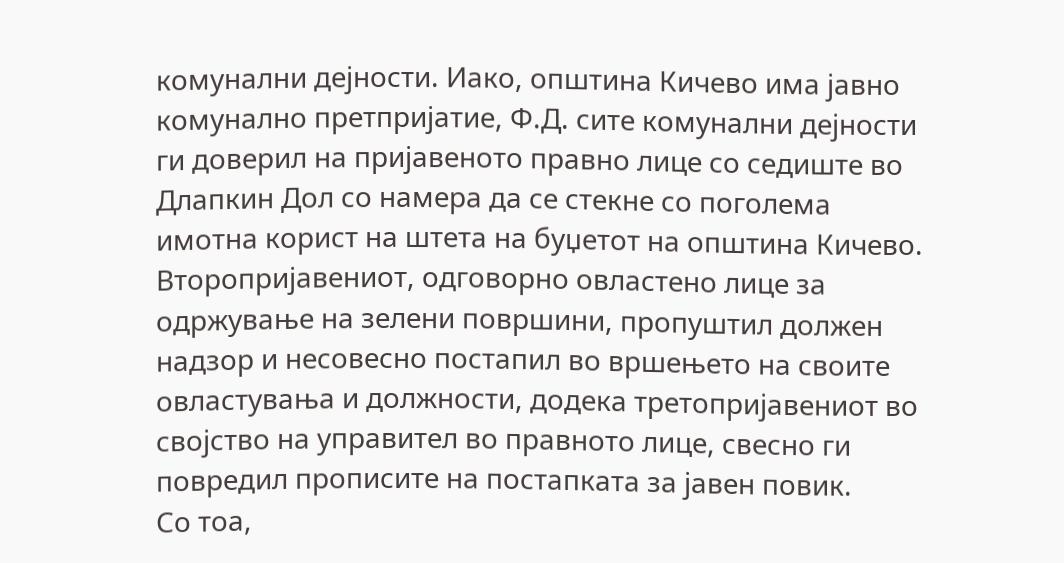комунални дејности. Иако, општина Кичево има јавно комунално претпријатие, Ф.Д. сите комунални дејности ги доверил на пријавеното правно лице со седиште во Длапкин Дол со намера да се стекне со поголема имотна корист на штета на буџетот на општина Кичево.
Второпријавениот, одговорно овластено лице за одржување на зелени површини, пропуштил должен надзор и несовесно постапил во вршењето на своите овластувања и должности, додека третопријавениот во својство на управител во правното лице, свесно ги повредил прописите на постапката за јавен повик.
Со тоа,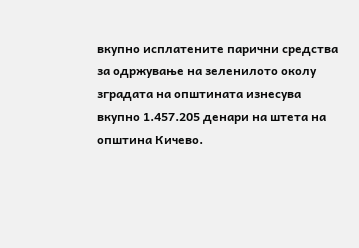вкупно исплатените парични средства за одржување на зеленилото околу зградата на општината изнесува вкупно 1.457.205 денари на штета на општина Кичево.